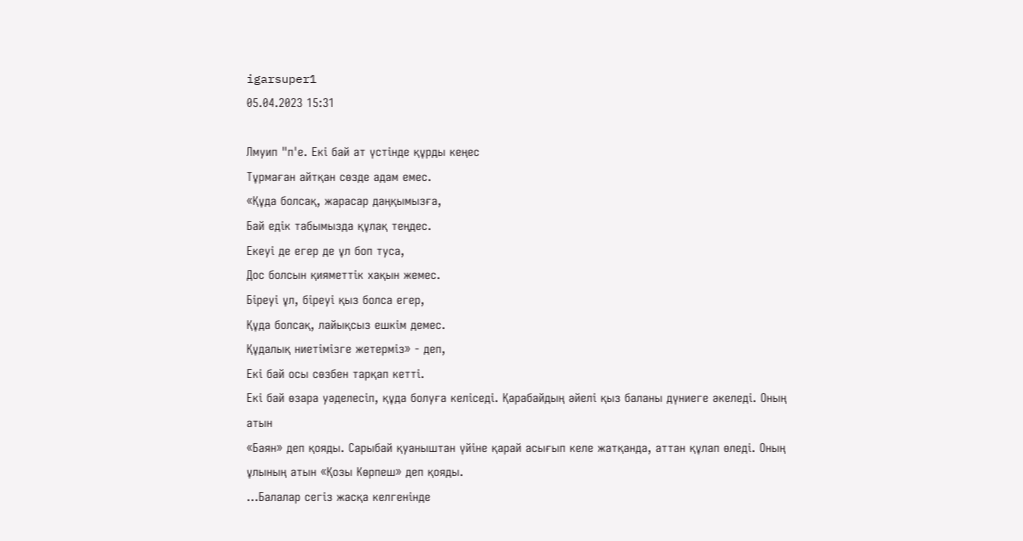igarsuper1
05.04.2023 15:31

Лмуип "п'е. Екі бай ат үстінде құрды кеңес
Тұрмаған айтқан сөзде адам емес.
«Құда болсақ, жарасар даңқымызға,
Бай едік табымызда құлақ теңдес.
Екеуі де егер де ұл боп туса,
Дос болсын қияметтік хақын жемес.
Біреуі ұл, біреуі қыз болса егер,
Құда болсақ, лайықсыз ешкім демес.
Құдалық ниетімізге жетерміз» - деп,
Екі бай осы сөзбен тарқап кетті.
Екі бай өзара уәделесіп, құда болуға келіседі. Қарабайдың әйелі қыз баланы дүниеге әкеледі. Оның атын
«Баян» деп қояды. Сарыбай қуаныштан үйіне қарай асығып келе жатқанда, аттан құлап өледі. Оның
ұлының атын «Қозы Көрпеш» деп қояды.
...Балалар сегіз жасқа келгенінде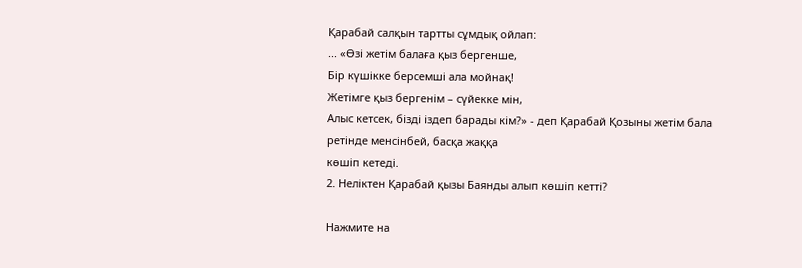Қарабай салқын тартты сұмдық ойлап:
... «Өзі жетім балаға қыз бергенше,
Бір күшікке берсемші ала мойнақ!
Жетімге қыз бергенім – сүйекке мін,
Алыс кетсек, бізді іздеп барады кім?» - деп Қарабай Қозыны жетім бала ретінде менсінбей, басқа жаққа
көшіп кетеді.
2. Неліктен Қарабай қызы Баянды алып көшіп кетті?

Нажмите на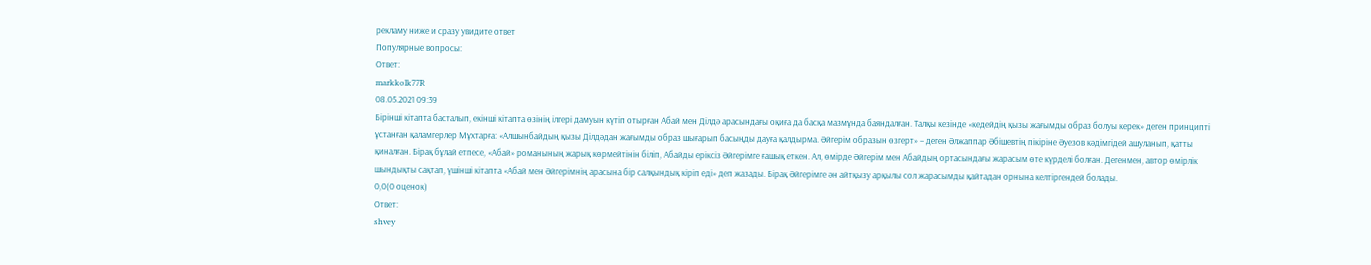рекламу ниже и сразу увидите ответ
Популярные вопросы:
Ответ:
markkolk77R
08.05.2021 09:39
Бірінші кітапта басталып, екінші кітапта өзінің ілгері дамуын күтіп отырған Абай мен Ділдә арасындағы оқиға да басқа мазмұнда баяндалған. Талқы кезінде «кедейдің қызы жағымды образ болуы керек» деген принципті ұстанған қаламгерлер Мұхтарға: «Алшынбайдың қызы Ділдәдан жағымды образ шығарып басыңды дауға қалдырма. Әйгерім образын өзгерт» – деген Әлжаппар Әбішевтің пікіріне Әуезов кәдімгідей ашуланып, қатты қиналған. Бірақ бұлай етпесе, «Абай» романының жарық көрмейтінін біліп, Абайды еріксіз Әйгерімге ғашық еткен. Ал, өмірде Әйгерім мен Абайдың ортасындағы жарасым өте күрделі болған. Дегенмен, автор өмірлік шындықты сақтап, үшінші кітапта «Абай мен Әйгерімнің арасына бір салқындық кіріп еді» деп жазады. Бірақ Әйгерімге ән айтқызу арқылы сол жарасымды қайтадан орнына келтіргендей болады.
0,0(0 оценок)
Ответ:
shvey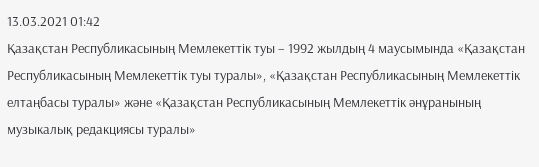13.03.2021 01:42
Қазақстан Республикасының Мемлекеттiк туы – 1992 жылдың 4 маусымында «Қазақстан Республикасының Мемлекеттік туы туралы», «Қазақстан Республикасының Мемлекеттік елтаңбасы туралы» және «Қазақстан Республикасының Мемлекеттік әнұранының музыкалық редакциясы туралы»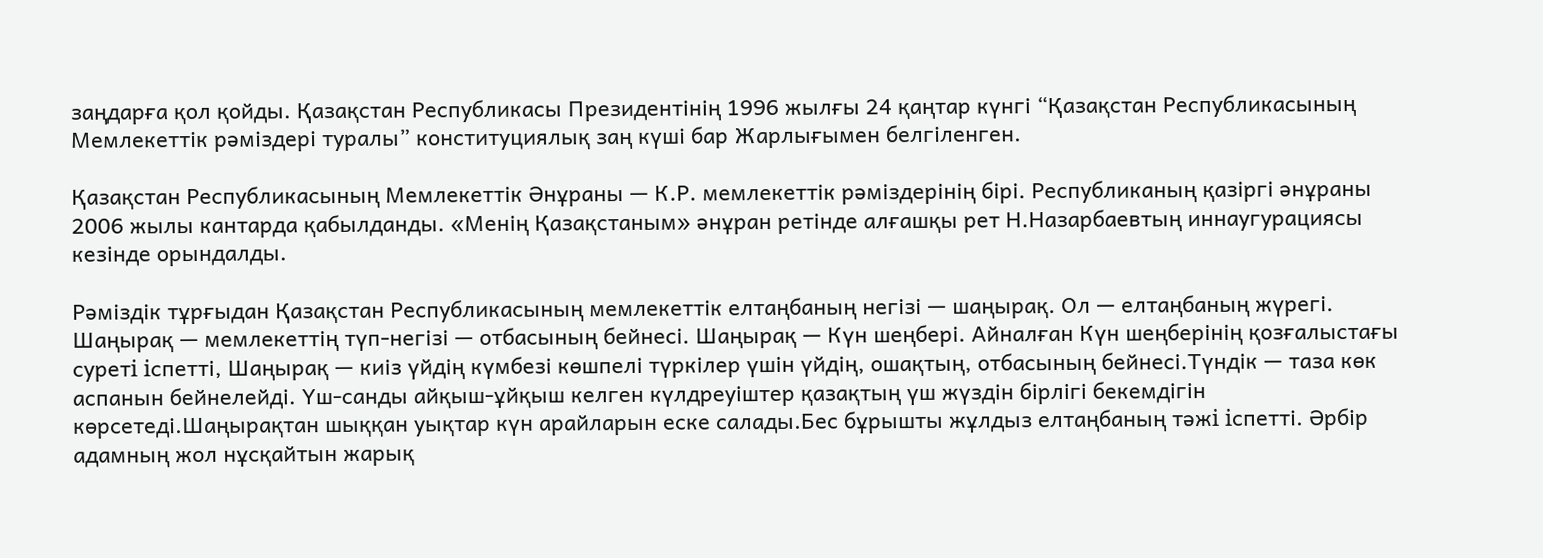заңдарға қол қойды. Қазақстан Республикасы Президентiнiң 1996 жылғы 24 қаңтар күнгі “Қазақстан Республикасының Мемлекеттiк рәмiздерi туралы” конституциялық заң күшi бар Жарлығымен белгiленген.

Қазақстан Республикасының Мемлекеттік Әнұраны — К.Р. мемлекеттік рәміздерінің бірі. Республиканың қазіргі әнұраны 2006 жылы кантарда қабылданды. «Менің Қазақстаным» әнұран ретінде алғашқы рет Н.Назарбаевтың иннаугурациясы кезінде орындалды.

Рәмiздiк тұрғыдан Қазақстан Республикасының мемлекеттік елтаңбаның негiзi — шаңырақ. Ол — елтаңбаның жүрегi. Шаңырақ — мемлекеттiң түп-негiзi — отбасының бейнесi. Шаңырақ — Күн шеңберi. Айналған Күн шеңберiнiң қозғалыстағы суретi iспеттi, Шаңырақ — киiз үйдiң күмбезi көшпелi түркiлер үшiн үйдiң, ошақтың, отбасының бейнесi.Түндік — таза көк аспанын бейнелейді. Үш-санды айқыш-ұйқыш келген күлдреуіштер қазақтың үш жүздін бірлігі бекемдігін көрсетеді.Шаңырақтан шыққан уықтар күн арайларын еске салады.Бес бұрышты жұлдыз елтаңбаның тәжi iспеттi. Әрбiр адамның жол нұсқайтын жарық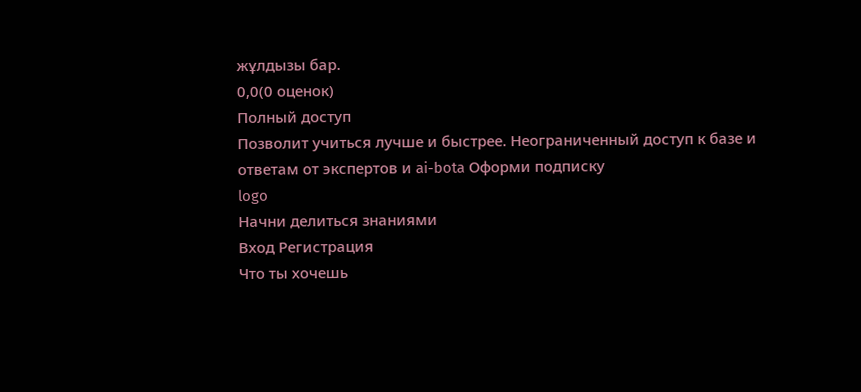жұлдызы бар.
0,0(0 оценок)
Полный доступ
Позволит учиться лучше и быстрее. Неограниченный доступ к базе и ответам от экспертов и ai-bota Оформи подписку
logo
Начни делиться знаниями
Вход Регистрация
Что ты хочешь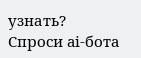узнать?
Спроси ai-бота